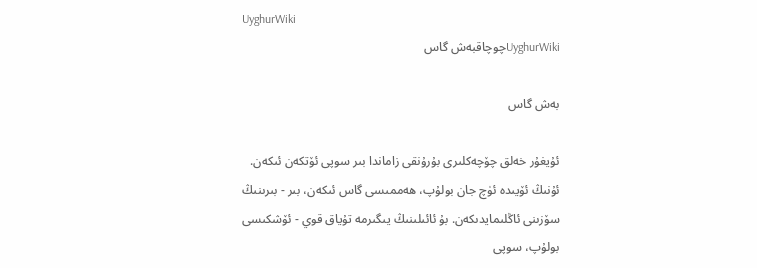UyghurWiki
UyghurWikiچوچاقبەش گاس

بەش گاس

ئۇيغۇر خەلق چۆچەكلىرى بۇرۇنقى زاماندا بىر سوپى ئۆتكەن ئىكەن. ئۇنىڭ ئۆيىدە ئۈچ جان بولۇپ، ھەممىسى گاس ئىكەن، بىر - بىرىنىڭ سۆزىنى ئاڭلىمايدىكەن. بۇ ئائىلىنىڭ يىگىرمە تۇياق قوي - ئۆشكىسى بولۇپ، سوپى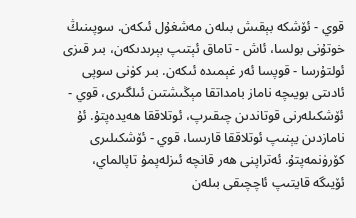قوي - ئۆشكە بېقىش بىلەن مەشغۇل ئىكەن. سوپىنىڭ خوتۇنى بولسا، ئاش - تاماق ئېتىپ بېرىدىكەن، بىر قىزى ئولتۇرسا - قوپسا ئەر غېمىدە ئىكەن. بىر كۈنى سوپى ئادىتى بويىچە ناماز بامداتقا مېڭىشتىن ئىلگىرى، قوي - ئۆشكىلەرنى قوتاندىن چىقىرپ، ئوتلاققا ھەيدەپتۇ. ئۇ نامازدىن يېنىپ ئوتلاققا قارىسا، قوي - ئۆشكىلىرى كۆرۈنمەپتۇ. ئەتراپنى ھەر قانچە ئىزلەپمۇ تاپالماي، ئۆيىگە قايتىپ ئاچچىقى بىلەن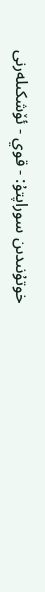خوتۇنىدىن سوراپتۇ: - قوي - ئۆشكىلەرنى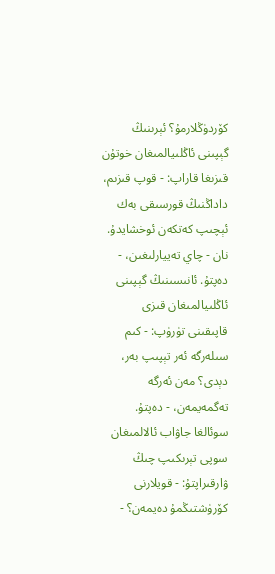كۆردۈڭلارمۇ؟ ئېرىنىڭ گېپىنى ئاڭلىيالمىغان خوتۇن قىزىغا قاراپ: - قوپ قىزىم، داداڭنىڭ قورسىقى بەك ئېچىپ كەتكەن ئوخشايدۇ. نان - چاي تەييارلىغىن، - دەپتۇ. ئانىسىنىڭ گېپىنى ئاڭلىيالمىغان قىزى قاپىقىنى تۈرۈپ: - كىم سىلەرگە ئەر تېپىپ بەر، دېدى؟ مەن ئەرگە تەگمەيمەن، - دەپتۇ. سوئالغا جاۋاب ئالالمىغان سوپى تېرىكىپ چىڭ ۋارقىراپتۇ: - قويلارنى كۆرۈشتىڭمۇ دەيمەن؟ -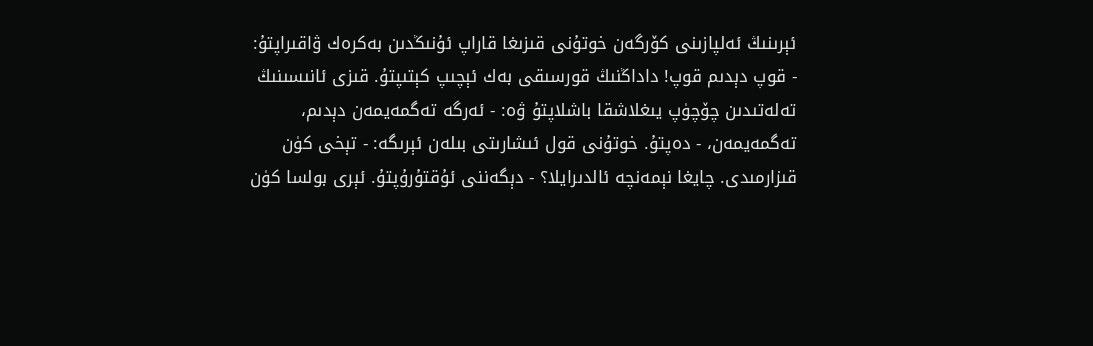ئېرىنىڭ ئەلپازىنى كۆرگەن خوتۇنى قىزىغا قاراپ ئۇنىڭدىن بەكرەك ۋاقىراپتۇ: - قوپ دېدىم قوپ! داداڭنىڭ قورسىقى بەك ئېچىپ كېتىپتۇ. قىزى ئانىسىنىڭ تەلەتىدىن چۆچۈپ يىغلاشقا باشلاپتۇ ۋە: - ئەرگە تەگمەيمەن دېدىم، تەگمەيمەن، - دەپتۇ. خوتۇنى قول ئىشارىتى بىلەن ئېرىگە: - تېخى كۈن قىزارمىدى. چايغا نېمەنچە ئالدىرايلا؟ - دېگەننى ئۇقتۇرۇپتۇ. ئېرى بولسا كۈن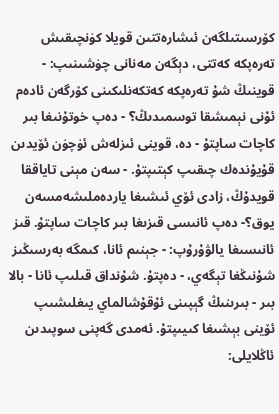كۆرسىتىلگەن ئىشارەتتىن قويلا كۈنچىقىش تەرەپكە كەتتى، دېگەن مەنانى چۈشىنىپ: - قوينىڭ شۇ تەرەپكە كەتكەنلىكىنى كۆرگەن ئادەم ئۇنى نېمىشقا توسمىدىڭ؟ - دەپ خوتۇنىغا بىر كاچات ساپتۇ - دە، قوينى ئىزلەش ئۈچۈن ئۆيدىن قۇيۇندەك چىقىپ كېتىپتۇ. - سەن مېنى تاياققا قويدۇڭ، زادى ئۆي ئىشىغا ياردەملىشەمسەن يوق؟- دەپ ئانىسى قىزىغا بىر كاچات ساپتۇ. قىز ئانىسىغا يالۋۇرۇپ: - جېنىم ئانا، كىمگە بەرسىڭىز شۇنىڭغا تېگەي، - دەپتۇ. شۇنداق قىلىپ ئانا - بالا بىر - بىرىنىڭ گېپىنى ئۇقۇشالماي يىغلىشىپ ئۆينى بېشىغا كىيىپتۇ. ئەمدى گەپنى سوپىدىن ئاڭلايلى: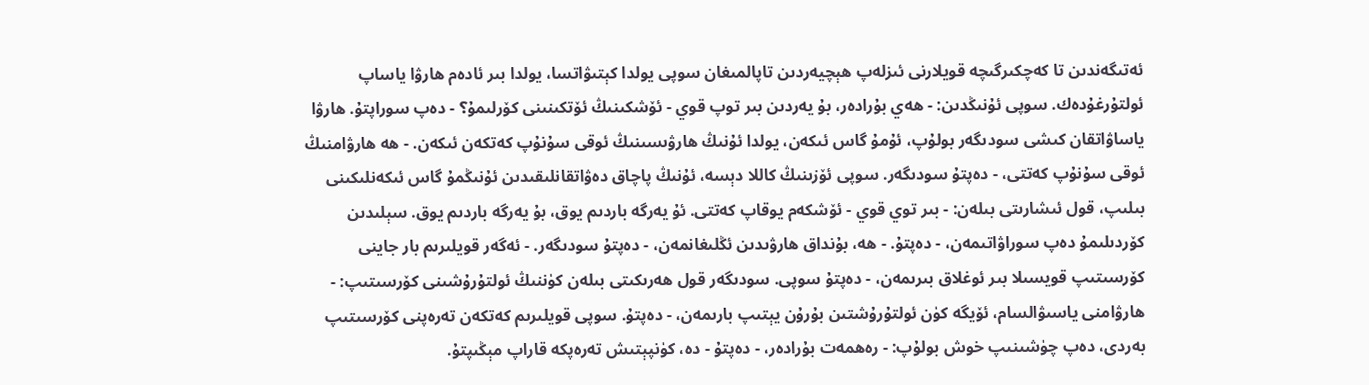ئەتىگەندىن تا كەچكىرگىچە قويلارنى ئىزلەپ ھېچيەردىن تاپالمىغان سوپى يولدا كېتىۋاتسا، يولدا بىر ئادەم ھارۋا ياساپ ئولتۇرغۇدەك. سوپى ئۇنىڭدىن: - ھەي بۇرادەر، بۇ يەردىن بىر توپ قوي - ئۆشكىنىڭ ئۆتكىنىنى كۆرلىمۇ؟ - دەپ سوراپتۇ. ھارۋا ياساۋاتقان كىشى سودىگەر بولۇپ، ئۇمۇ گاس ئىكەن، يولدا ئۇنىڭ ھارۋىسىنىڭ ئوقى سۇنۇپ كەتكەن ئىكەن. - ھە ھارۋامنىڭ ئوقى سۇنۇپ كەتتى، - دەپتۇ سودىگەر. سوپى ئۆزىنىڭ كاللا دېسە، ئۇنىڭ پاچاق دەۋاتقانلىقىدىن ئۇنىڭمۇ گاس ئىكەنلىكىنى بىلىپ، قول ئىشارىتى بىلەن: - بىر توي قوي - ئۆشكەم يوقاپ كەتتى. ئۇ يەرگە باردىم يوق، بۇ يەرگە باردىم يوق. سېلىدىن كۆردىلىمۇ دەپ سوراۋاتىمەن، - دەپتۇ. - ھە، بۇنداق ھارۋىدىن ئڭلىغانمەن، - دەپتۇ سودىگەر. - ئەگەر قويلىرىم بار جاينى كۆرسىتىپ قويسىلا بىر ئوغلاق بىرىمەن، - دەپتۇ سوپى. سودىگەر قول ھەرىكىتى بىلەن كۈننىڭ ئولتۇرۇشىنى كۆرسىتىپ: - ھارۋامنى ياسىۋالسام، ئۆيگە كۈن ئولتۇرۇشتىن بۇرۇن يېتىپ بارىمەن، - دەپتۇ. سوپى قويلىرىم كەتكەن تەرەپنى كۆرسىتىپ بەردى، دەپ چۈشىنىپ خوش بولۇپ: - رەھمەت بۇرادەر، - دەپتۇ - دە، كۈنپېتىش تەرەپكە قاراپ مېڭىپتۇ.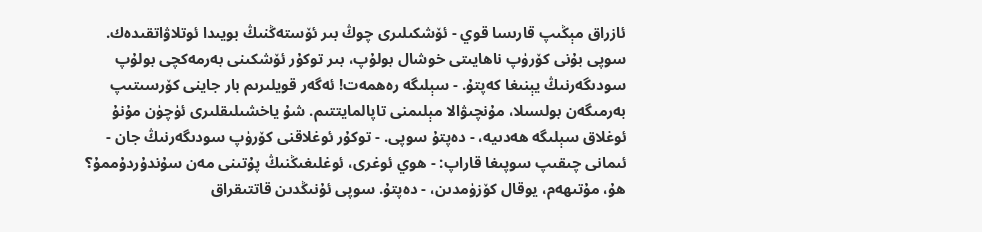ئازراق مېڭىپ قارىسا قوي - ئۆشكىلىرى چوڭ بىر ئۆستەڭنىڭ بويىدا ئوتلاۋاتقىدەك. سوپى بۇنى كۆرۈپ ناھايىتى خوشال بولۇپ، بىر توكۇر ئۆشكىنى بەرمەكچى بولۇپ سودىگەرنىڭ يېنىغا كەپتۇ. - سېلىگە رەھمەت! ئەگەر قويلىرىم بار جاينى كۆرسىتىپ بەرمىگەن بولسىلا، مۇنچىۋالا مېلىمنى تاپالمايتتىم. شۇ ياخشىلىقلىرى ئۈچۈن مۇنۇ ئوغلاق سېلىگە ھەدىيە، - دەپتۇ سوپى. - توكۇر ئوغلاقنى كۆرۈپ سودىگەرنىڭ جان - ئىمانى چىقىپ سوپىغا قاراپ: - ھوي ئوغرى، ئوغلىغىڭنىڭ پۇتىنى مەن سۇندۇردۇممۇ؟ ھۇ، مۇتىھەم، يوقال كۆزۈمدىن، - دەپتۇ. سوپى ئۇنىڭدىن قاتتىقراق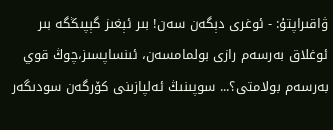ۋاقىراپتۇ: - ئوغرى دېگەن سەن! بىر ئېغىز گېپىڭگە بىر ئوغلاق بەرسەم رازى بولمامسەن، ئىنساپسىز،چوڭ قوي بەرسەم بولامتى؟... سوپىنىڭ ئەلپازىنى كۆرگەن سودىگەر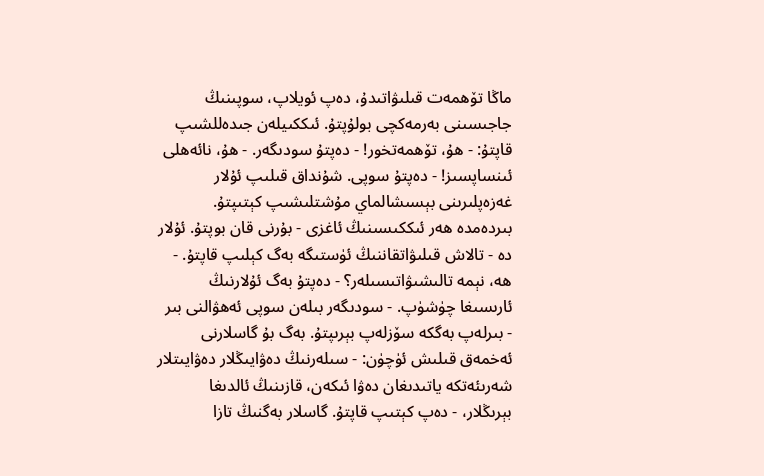ماڭا تۆھمەت قىلىۋاتىدۇ، دەپ ئويلاپ، سوپىنىڭ جاجىسىنى بەرمەكچى بولۇپتۇ. ئىككىيلەن جىدەللشىپ قاپتۇ: - ھۇ، تۆھمەتخور! - دەپتۇ سودىگەر. - ھۇ، نائەھلى ئىنساپسىز! - دەپتۇ سوپى. شۇنداق قىلىپ ئۇلار غەزەپلىرىنى بېسىشالماي مۇشتلىشىپ كېتىپتۇ. بىردەمدە ھەر ئىككىسىنىڭ ئاغزى - بۇرنى قان بوپتۇ. ئۇلار دە - تالاش قىلىۋاتقاننىڭ ئۈستىگە بەگ كېلىپ قاپتۇ. - ھە، نېمە تالىشىۋاتىسىلەر؟ - دەپتۇ بەگ ئۇلارنىڭ ئارىسىغا چۈشۈپ. - سودىگەر بىلەن سوپى ئەھۋالنى بىر - بىرلەپ بەگكە سۆزلەپ بېرىپتۇ. بەگ بۇ گاسلارنى ئەخمەق قىلىش ئۈچۈن: - سىلەرنىڭ دەۋايىڭلار دەۋايىتلار شەرىئەتكە ياتىدىغان دەۋا ئىكەن، قازىنىڭ ئالدىغا بېرىڭلار، - دەپ كېتىپ قاپتۇ. گاسلار بەگنىڭ تازا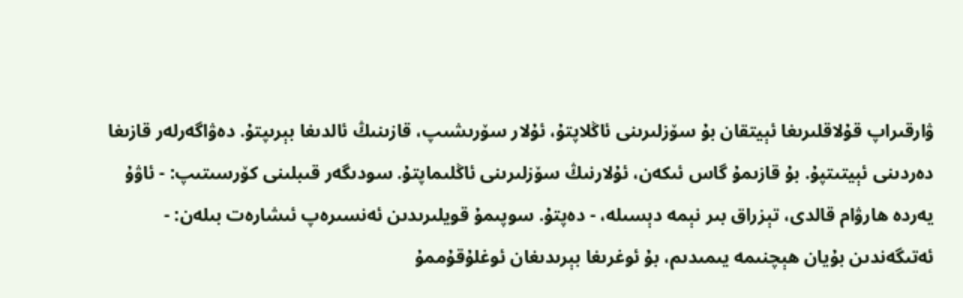ۋارقىراپ قۇلاقلىرىغا ئېيتقان بۇ سۆزلىرىنى ئاڭلاپتۇ، ئۇلار سۆرىشىپ، قازىنىڭ ئالدىغا بېرىپتۇ. دەۋاگەرلەر قازىغا دەردىنى ئېيتىتپۇ. بۇ قازىمۇ گاس ئىكەن، ئۇلارنىڭ سۆزلىرىنى ئاڭلىماپتۇ. سودىگەر قىبلىنى كۆرسىتىپ: - ئاۋۇ يەردە ھارۋام قالدى، تېزراق بىر نېمە دېسىلە، - دەپتۇ. سوپىمۇ قويلىرىدىن ئەنسىرەپ ئىشارەت بىلەن: - ئەتىگەندىن بۇيان ھېچنىمە يىمىدىم، بۇ ئوغرىغا بېرىدىغان ئوغلۇقۇممۇ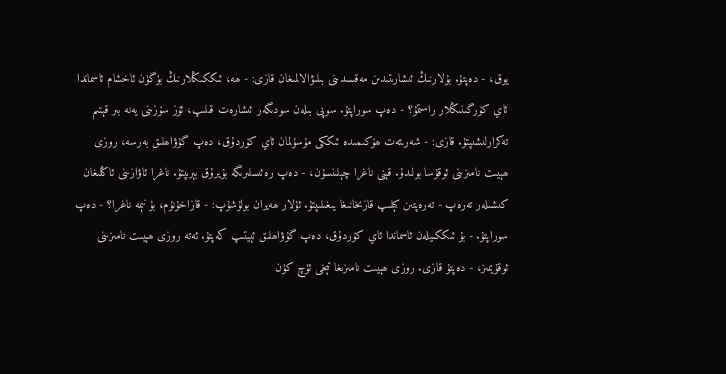يوق، - دەپتۇ. بۇلارنىڭ ئىشارىتىدىن مەقسىدىنى بىلىۋالالمىغان قازى: - ھە، ئىككىڭلارنىڭ بۈگۈن ئاخشام ئاسماندا ئاي كۆرگىنىڭلار راستمۇ؟ - دەپ سوراپتۇ. سوپى بىلەن سودىگەر ئىشارەت قىلىپ، ئۆز سۆزىنى يەنە بىر قېتىم تەكرارلىشىپتۇ. قازى: - شەرىئەت ھۆكىمىدە ئىككى مۇسۇلمان ئاي كۆردۇق، دەپ گۇۋاھلىق بەرسە، روزى ھېيىت نامىزىنى ئوقۇسا بولىدۇ. قېنى ناغرا چېلىنسۇن، - دەپ رەئىسلىرىگە بۇيرۇق بېرىپتۇ. ناغرا ئاۋازىنى ئاڭلىغان كىشىلەر تەرەپ - تەرەپتىن كېلىپ قازىخانىغا يىغىلىپتۇ. ئۇلار ھەيران بولۇشۇپ: - قازاخۇنۇم، بۇ نېمە ناغرا؟ - دەپ سوراپتۇ. - بۇ ئىككىيلەن ئاسماندا ئاي كۆردۇق، دەپ گۇۋاھلىق ئېيتىپ كەپتۇ. ئەتە روزى ھېيىت نامىزىنى ئوقۇيمىز، - دەپتۇ قازى. روزى ھېيىت نامىزىغا تېخى ئۈچ كۈن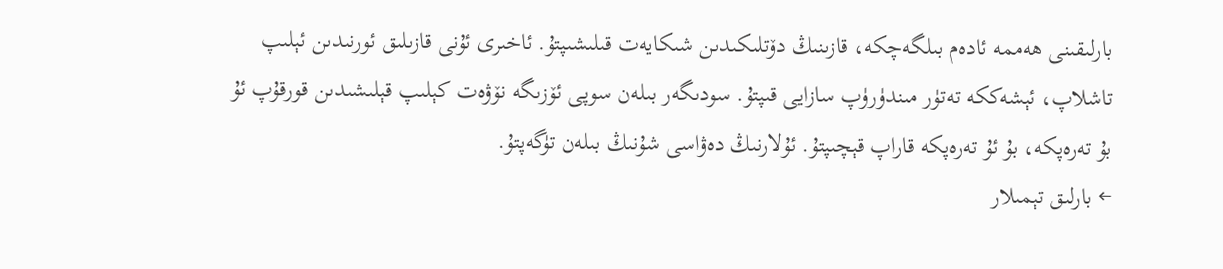بارلىقىنى ھەممە ئادەم بىلگەچكە، قازىنىڭ دۆتلىكىدىن شىكايەت قىلىشىپتۇ. ئاخىرى ئۇنى قازىلىق ئورنىدىن ئېلىپ تاشلاپ، ئېشەككە تەتۈر مىندۈرۈپ سازايى قىپتۇ. سودىگەر بىلەن سوپى ئۆزىگە نۆۋەت كېلىپ قېلىشىدىن قورقۇپ ئۇ بۇ تەرەپكە، بۇ ئۇ تەرەپكە قاراپ قېچىپتۇ. ئۇلارنىڭ دەۋاسى شۇنىڭ بىلەن تۈگەپتۇ.
← بارلىق تېمىلار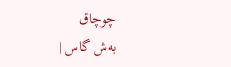چوچاق
بەش گاس |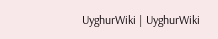UyghurWiki | UyghurWiki